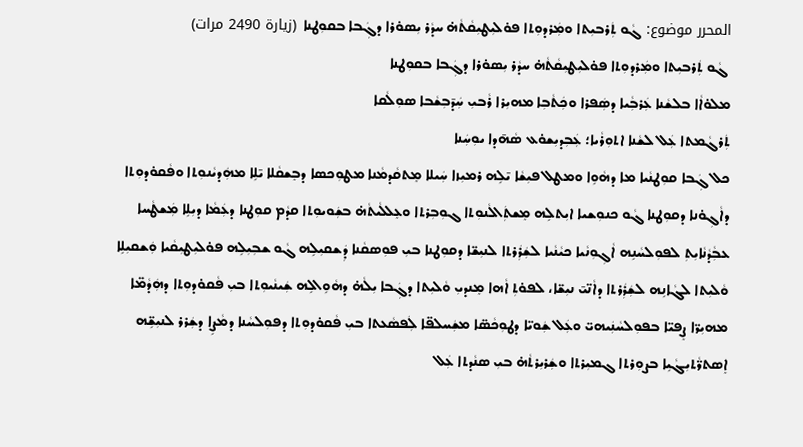المحرر موضوع: ܓܵܘ ܬܲܪܒܝܼܬܐ ܘܡܲܪܕܘܼܬܐ ܦܘ̇ܠܝܼܛܝܼܩܵܬܵܗ̇ ܚܕܵܪ ܝܼܣܘ̇ܪܐ ܕܓܲܒܐ ܒܩܘܼܛܢܐ  (زيارة 2490 مرات)
 ܓܵܘ ܬܲܪܒܝܼܬܐ ܘܡܲܪܕܘܼܬܐ ܦܘ̇ܠܝܼܛܝܼܩܵܬܵܗ̇ ܚܕܵܪ ܝܼܣܘ̇ܪܐ ܕܓܲܒܐ ܒܩܘܼܛܢܐ
ܡܠܘ̇ܐܵܐ ܒܠܫܵܢܐ ܥܲܪܒܼܵܝܐ ܕܣܲܦܪܐ ܘܟܲܬܵܒܼܐ ܡܗܝܼܪܐ ܪܵܒܝܼ ܚܲܕ̄ܒܼܫܵܒܐ ܣܘܼܠܵܩܐ
ܬܲܪܓܵܡܬܐ ܥܲܠ ܠܫܵܢܐ ܐܬܘܼܪܵܝܐ؛ ܥܲܒܼܕܝܼܫܘ̇ܥ ܣܵܗ̄ܕܐ ܝܘܼܚܲܢܐ
ܟܠ ܓܲܒܐ ܩܘܼܛܢܵܝܐ ܡܐ ܕܗܵܘܹܐ ܘܡܛܠ ܦܝܼܫܵܐ ܝ̄ܠܹܗ ܪܡܝܼܙܐ ܚܲܝܠܐ ܡܸܬܩܵܕܡܵܢܐ ܡܛܘܼܟܣܐ ܕܒܸܫܩܵܠܐ ܝ̄ܠܹܐ ܡܗܲܕܝܵܢܘܼܬܐ ܘܦܵܩܘ̇ܕܘܼܬܐ ܕܐܵܓܼܘ̇ܢܐ ܕܩܘܼܛܢܐ ܓܵܘ ܟܢܘܼܫܝܐ ܐܝܼܬܠܹܗ ܡܸܫܬܲܐܠܵܢܘܼܬܐ ܓܘܼܒܼܪܬܐ ܘܥܸܠܠܵܝܬܵܗ̇ ܒܫܲܘܝܘܼܬܐ ܩܕܵܡ ܩܘܼܛܢܐ ܕܥܲܡܵܐ ܕܝܼܠܹܐ ܡܲܫܛܵܚܐ ܥܒܼܵܕܵܢܵܐܝܼܬܼ ܠܦܘܼܠܚܵܢܹܗ ܐܵܓܼܘܼܢܵܝܐ ܟܝܵܢܵܝܐ ܠܫܲܪܲܪܬܐ ܠܢܝܼܫ̈ܐ ܕܩܘܼܛܢܐ ܒܝܼ ܦܘܼܣܩܵܢܐ ܕܲܫܩܝܼܠܹܗ ܓܵܘ ܫܒܼܝܼܠܹܗ ܦܘ̇ܠܝܼܛܝܼܩܵܝܐ ܘܲܫܩܝܼܠܹܐ ܘܵܠܝܼܬܐ ܠܓܵܐܢܹܗ ܠܫܲܪܲܪܬܐ ܕܐܵܢ̈ܝ̄ ܢܝܼܫ̈ܐ، ܠܦܘ̇ܬܼ ܐܵܗܐ ܡܸܢܕܝܼ ܘܵܠܝܼܬܐ ܕܓܲܒܐ ܝܼܠܵܗ̇ ܕܗܵܘܹܐܠܹܗ ܫܲܝܢܵܝܘܼܬܐ ܒܝܼ ܦܵܩܘ̇ܕܘܼܬܐ ܕܗܲܕܵܡ̈ܐ ܡܗܝܼܪ̈ܐ ܨܸܦܝ̈ܐ ܒܦܘܼܠܚܵܢܲܝܗܝ̈ ܘܥܲܠ ܫܲܘܝ̈ܐ ܕܛܘܼܟܵܣ̈ܐ ܡܫܲܚܠܦ̈ܐ ܠܲܦܣܵܥܬܐ ܒܝܼ ܦܵܩܘ̇ܕܘܼܬܐ ܕܦܘܼܠܚܵܢܐ ܕܡܵܨܹܐ ܕܫܲܪܪ ܠܢܝܼܫܹ̈ܗ ܐܸܣܬܪ̈ܵܬܝܼܓܵܝܹܐ ܒܨܘܼܪܬܐ ܓܡܝܼܪܬܐ ܘܫܲܪܝܼܪܬܵܗ̇ ܒܝܼ ܣܢܵܕܬܐ ܥܲܠ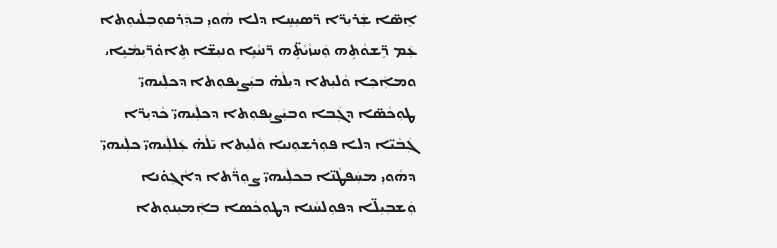ܐܸܣ̈ܐ ܫܲܪܝܼܪ̈ܐ ܪ̈ܣܝܼܚܹܐ ܕܠܐ ܗܵܘܝܼ ܒܕܲܪܩܘܼܒܼܠܵܝܘܼܬܐ ܥܲܡ ܪܹ̈ܫܘܵܬܹܗ ܘܲܚܙܵܝܵܬܹ̈ܗ ܪ̈ܢܝܵܝܹܐ ܘܢܝܼܫ̈ܐ ܬܹܐܘ̇ܪ̈ܝܼܡܵܝܹܐ، ܘܡܐܲܟܼܐ ܘܵܠܝܼܬܐ ܕܝܼܠܵܗ̇ ܒܝܲܨܝܼܦܘܼܬܐ ܕܟܠܲܝܗܝ̈ ܛܘܼܟܵܣ̈ܐ ܕܓܲܒܐ ܘܒܝܲܨܝܼܦܘܼܬܐ ܕܟܠܲܝܗܝ̈ ܟܵܕܝܼܪ̈ܐ ܓܲܒܵܝ̈ܐ ܕܠܐ ܦܘܼܪܫܘܼܢܝܐ ܘܵܠܝܼܬܐ ܝ̄ܠܵܗ̇ ܥܲܠܠܲܝܗܝ̈ ܟܠܲܝܗܝ̈ ܕܗܵܘܝܼ ܡܚܲܦܛܵܢ̈ܐ ܒܟܠܲܝܗܝ̈ ܨܘܼܪ̈ܵܬܐ ܕܐܵܓܼܘ̇ܢܐ ܘܲܫܒܼܝܼܠ̈ܐ ܕܦܘܼܠܚܵܢܐ ܕܛܘܼܟܵܣܐ ܒܐܲܡܝܼܢܘܼܬܐ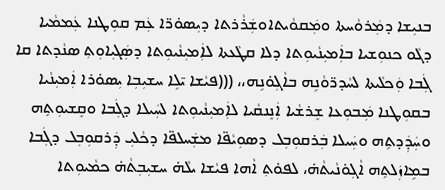ܒܢܝܼܫܐ ܕܡܲܪܘܵܚܬܐ ܘܡܲܩܘܵܝܬܐܘܫܲܪܵܪܬܐ ܕܝܼܣܘ̇ܪ̈ܐ ܥܲܡ ܩܘܼܛܢܐ ܥܲܡܡܵܝܐ ܕܓܵܘ ܟܢܘܼܫܝܐ ܒܐܲܡܝܼܢܵܝܘܼܬܐ ܕܠܐ ܩܛܵܥܬܐ ܠܐܲܡܝܼܢܵܝܘܼܬܐ ܕܣܲܓܝܼܐܘܼܬܼ ܣܢܵܕܬܐ ܩܐ ܓܲܒܐ ܘܲܟܠܵܝܬܐ ܠܚܵܕܪ̈ܘܵܢܹܗ ܒܐܵܓܼܘ̇ܢܹܗ،، (((ܦܝܵܫܐ ܝ̄ܠܹܐ ܚܫܝܼܒܼܐ ܝܼܣܘ̇ܪܐ ܐܲܡܝܼܢܵܝܐ ܒܩܘܼܛܢܐ ܡܲܒܘܼܥܐ ܫܸܪܫܵܝܐ ܐܲܢܸܢܩܵܝܐ ܠܐܲܡܝܼܢܵܝܘܼܬܐ ܠܚܲܝܠܐ ܕܓܲܒܐ ܘܩܸܫܝܘܼܬܹܗ ܘܚܲܕܲܕܬܹܗ ܘܚܲܝܠܐ ܒܲܪܩܘܼܒܼܠ ܕܣܘܼܝܵܦ̈ܐ ܡܫܲܚܠܦ̈ܐ ܕܟܵܠܝܼ ܕܲܪܩܘܼܒܼܠ ܕܓܲܒܐ ܒܡܹܐܙܲܠܬܹܗ ܐܵܓܼܘ̇ܢܵܝܬܵܗ̇، ܠܦܘ̇ܬܼ ܐܵܗܐ ܦܝܵܫܐ ܝܠܵܗ̇ ܚܫܝܼܒܼܬܵܗ̇ ܟܡܵܝܘܼܬܐ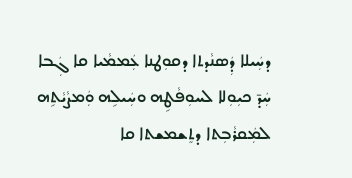ܕܚܲܝܠܐ ܕܲܣܢܵܕܬܐ ܕܩܘܼܛܢܐ ܥܲܡܡܵܝܐ ܩܐ ܓܲܒܐ ܚܲܕ̄ ܟܝܼܘܼܠܐ ܠܚܘܼܦܵܛܹܗ ܘܚܲܝܠܹܗ ܘܲܡܨܵܝܵܬܹܗ ܠܡܲܩܪܵܒܼܬܐ ܕܬܸܫܡܫܬܐ ܩܐ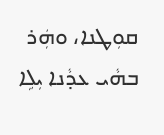ܩܘܼܛܢܐ، ܘܗܲܪ ܒܗܵܝ ܥܕܵܢܐ ܝܼܠܹܐ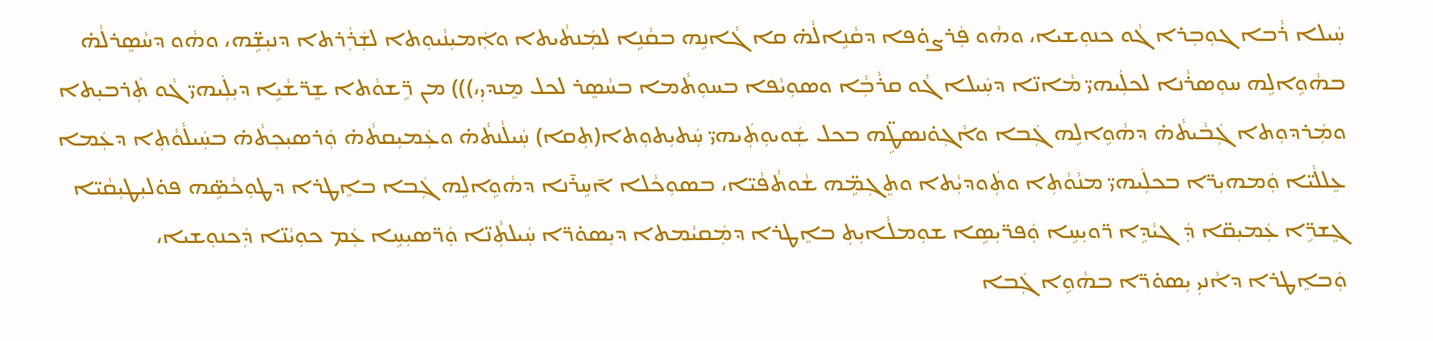ܚܲܝܠܐ ܪܵܒܐ ܓܘܼܒܼܪܐ ܓܵܘ ܟܢܘܼܫܝܐ، ܘܗܵܘ ܦܲܪܨܘ̇ܦܐ ܕܩܵܢܹܐܠܵܗ̇ ܩܐ ܓܵܐܢܹܗ ܒܩܵܢܹܐ ܠܡܲܢܬܵܝܬܐ ܘܐܲܡܝܼܢܵܝܘܼܬܐ ܠܫܲܪܲܪܬܐ ܕܢܝܼܫܹ̈ܗ، ܘܗܵܘ ܕܚܵܣܸܪܠܵܗ̇ ܒܗܵܘܹܐܠܹܗ ܚܘܼܣܪܵܢܐ ܠܟܠܲܝܗܝ̈ ܡܵܐܢ̈ܐ ܕܚܲܝܠܐ ܓܵܘ ܩܪܵܒܼܵܐ ܘܣܘܼܝܵܦܐ ܒܚܘܼܬܵܡܐ ܒܚܵܣܸܪ ܠܟܠ ܡܸܢܕܝܼ،))) ܡܢ ܪܹ̈ܫܘܵܬܐ ܫܸܪ̈ܫܵܝܹܐ ܕܝܼܠܲܝܗܝ̈ ܓܵܘ ܬܲܪܒܝܼܬܐ ܘܡܲܪܕܘܼܬܐ ܓܲܒܵܝܬܵܗ̇ ܕܗܵܘܹܐܠܹܗ ܓܲܒܐ ܘܐܵܓܼܘ̇ܢܣܛܹ̈ܗ ܒܟܠ ܫܲܘܝܘܼܬܲܝܗܝ̈ ܚܲܬܝܼܬܘܼܬܐ(ܬܼܩܐ) ܚܲܝܠܵܢܬܵܗ̇ ܘܥܲܡܝܼܩܬܵܗ̇ ܘܲܪܣܝܼܟܼܬܵܗ̇ ܒܚܲܝܠܵܘܵܬܼܐ ܕܥܲܡܐ ܥܸܠܠܵܝ̈ܐ ܘܲܡܗܝܼܪ̈ܐ ܒܟܠܲܝܗܝ̈ ܡܢܵܘܵܬܼܐ ܘܬܲܘܕܝܼܵܬܐ ܘܬܸܓܼܡܹ̈ܗ ܫܵܘܬܵܦܵܝ̈ܐ، ܒܣܘܼܟܵܠܐ ܐ̄ܚܹܪ̄ܢܐ ܕܗܵܘܹܐܠܹܗ ܓܲܒܐ ܒܐܸܛܪܐ ܕܛܘܼܟܵܣܹ̈ܗ ܦܘ̇ܠܝܼܛܝܼܩܵܝ̈ܐ ܓܸܫܪܹ̈ܐ ܥܲܡܝܼܩ̈ܐ ܕܲܓܝܵܕܹܐ ܪ̈ܘܝܼܚܹܐ ܘܲܦܪ̈ܝܼܣܹܐ ܫܘܼܡܠܵܐܝܼܬܼ ܒܐܸܛܪܐ ܕܡܲܩܝܵܡܬܐ ܕܝܼܣܘ̇ܪ̈ܐ ܚܲܝܠܬܼܵܢ̈ܐ ܘܲܪ̈ܣܝܼܚܹܐ ܥܲܡ ܟܘܼܝܵܢ̈ܐ ܕܲܟܢܘܼܫܝܐ، ܘܲܒܐܸܛܪܐ ܕܐܵܢܝܼ ܝܼܣܘ̇ܪ̈ܐ ܒܗܵܘܹܐ ܓܲܒܐ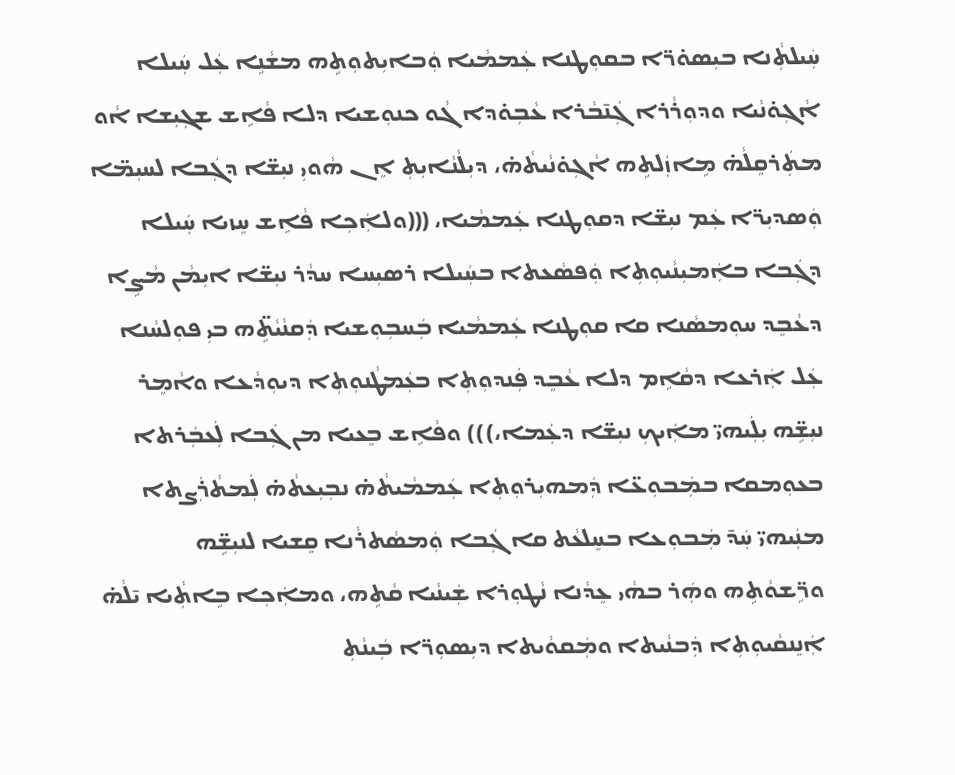ܚܲܝܠܬܼܵܢܐ ܒܝܼܣܘ̇ܪ̈ܐ ܒܩܘܼܛܢܐ ܥܲܡܡܵܝܐ ܘܲܒܐܝܼܬܘܼܬܹܗ ܡܫܵܢܹܐ ܥܲܠ ܚܲܝܠܐ ܐܵܓܼܘ̇ܢܵܝܐ ܘܕܘܼܪܵܪܐ ܓܲܢ̄ܒܵܪܐ ܥܵܒܼܘ̇ܕܐ ܓܵܘ ܟܢܘܼܫܝܐ ܕܠܐ ܦܵܐܹܫ ܫܓܼܝܼܫܐ ܐܵܘ ܡܬܲܪܩܸܠܵܗ̇ ܡܹܐܙܲܠܬܹܗ ܐܵܓܼܘ̇ܢܵܝܬܵܗ̇، ܕܝܼܠܵܢܵܐܝܼܬܼ ܐܸܢ ܗܵܘܝܼ ܢܝܼܫ̈ܐ ܕܓܲܒܐ ܠܚܝܼܡ̈ܐ ܘܲܣܕܝܼܪ̈ܐ ܥܲܡ ܢܝܼܫ̈ܐ ܕܩܘܼܛܢܐ ܥܲܡܡܵܝܐ، (((ܘܠܐܲܟܼܐ ܦܵܐܹܫ ܚܸܙܝܐ ܚܲܝܠܐ ܕܓܲܒܐ ܒܐܲܡܝܼܢܵܝܘܼܬܼܐ ܘܲܦܣܵܥܬܐ ܒܚܲܝܠܐ ܪܣܝܼܚܐ ܚܕܵܪ ܢܝܼܫ̈ܐ ܐܝܼܡܵܢ ܡܵܨܹܐ ܕܥܵܒܸܕ ܚܘܼܡܣܵܢܐ ܩܐ ܩܘܼܛܢܐ ܥܲܡܡܵܝܐ ܒܲܚܒܼܘܼܫܝܐ ܕܲܩܢܵܝܵܬܹ̈ܗ ܒܝܼ ܦܘܼܠܚܵܢܐ ܥܲܠ ܐܲܪܥܐ ܕܩܵܐܹܡ ܕܠܐ ܥܵܒܸܕ ܦܲܢܕܘܼܬܼܐ ܒܥܲܡܛܵܢܘܼܬܼܐ ܕܝܘܼܕܵܥܐ ܘܐܵܡܸܪ ܢܝܼܫܹ̈ܗ ܝܼܠܲܝܗܝ̈ ܡܐܲܝܟܼ ܢܝܼܫ̈ܐ ܕܥܲܡܐ،))) ܘܦܵܐܹܫ ܒܸܥܝܐ ܡܢ ܓܲܒܐ ܠܲܥܒܲܪܬܐ ܒܥܘܼܡܩܐ ܒܡܲܒܘܼܥ̈ܐ ܕܲܡܗܝܼܪܘܼܬܼܐ ܥܲܡܡܵܝܬܵܗ̇ ܢܒܼܝܼܥܬܵܗ̇ ܠܲܡܬܵܪܲܨܬܐ ܡܢܲܝܗܝ̈ ܚܲܕ̄ ܡܲܒܘܼܥܐ ܒܚܸܠܥܵܬ ܩܐ ܓܲܒܐ ܘܲܡܣܵܬܪܵܢܐ ܩܸܫܝܐ ܠܢܝܼܫܹ̈ܗ ܘܪܹ̈ܫܘܵܬܹܗ ܘܗܲܪ ܒܗܵܝ ܥܸܕܵܢܐ ܢܵܛܘܼܪܐ ܫܲܝܢܵܝܐ ܩܵܬܹܗ، ܘܡܐܲܟܼܐ ܒܹܐܬܼܵܝܐ ܝ̄ܠܵܗ̇ ܐܲܢܸܢܩܵܝܘܼܬܼܐ ܕܲܒܢܵܝܬܐ ܘܡܲܩܘܵܝܬܐ ܕܝܼܣܘܼܪ̈ܐ ܒܲܝܢܵܬܼ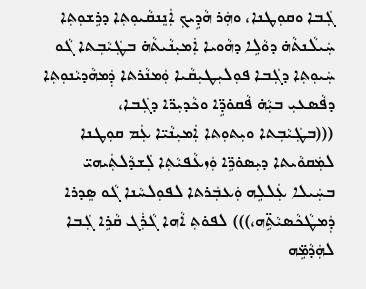ܓܲܒܐ ܘܩܘܼܛܢܐ، ܘܗܲܪ ܗܵܕܹܝܟܼ ܐܲܢܸܢܩܵܝܘܼܬܼܐ ܕܪܹܫܘܼܬܼܐ ܚܲܝܠܵܢܬܵܗ̇ ܕܘܵܠܹܐ ܕܗܵܘܝܐ ܐܲܡܝܼܢܵܝܬܵܗ̇ ܒܛܲܝܵܒܼܬܐ ܓܵܘ ܚܲܝܘܼܬܼܐ ܕܓܲܒܐ ܦܘܼܠܝܼܛܝܼܩܵܝܐ ܘܲܡܢܵܪܬܐ ܕܲܡܗܵܕܝܵܢܘܼܬܼܐ ܕܦܵܣܥܝܼ ܒܝܼܵܗ̇ ܦܵܩܘ̇ܕܹ̈ܐ ܘܟܵܕܝܼܪ̈ܐ ܕܓܲܒܐ، (((ܒܛܲܝܵܒܼܬܐ ܘܝܼܬܘܼܬܐ ܐܲܡܝܼܢܵܝ̈ܐ ܥܲܡ ܩܘܼܛܢܐ ܠܡܲܩܘܵܝܬܐ ܕܝܼܣܘ̇ܪܹ̈ܐ ܘܲܙܥܵܦܝܵܬܼܐ ܠܲܫܕܵܠܬܲܝܗܝ̈ ܒܚܲܝܠܐ ܥܲܠܠܹܗ ܘܲܥܒܲܪܬܐ ܠܦܘܼܠܚܵܢܐ ܓܵܘ ܣܸܕܪܐ ܕܲܡܛܵܟܵܣܝܵܬܹ̈ܗ،))) ܠܦܘ̇ܬܼ ܐܵܗܐ ܓܵܪܲܓ ܩܵܪܹܐ ܓܲܒܐ ܠܗܲܕܵܡܹ̈ܗ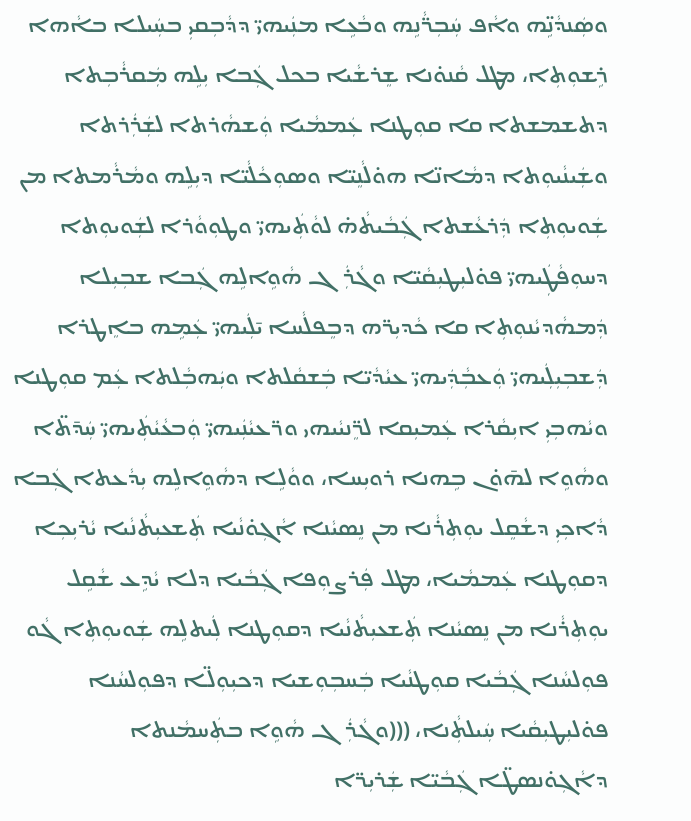ܘܣܲܢܕܵܢܹ̈ܗ ܘܐܵܦ ܚܲܒܼܪ̈ܵܢܹܗ ܘܒܵܥܹܐ ܡܢܲܝܗܝ̈ ܕܕܵܒܼܩܝܼ ܒܚܲܝܠܐ ܒܐܵܗܐ ܪܹܫܘܼܬܼܐ، ܡܛܠ ܩܵܢܘ̇ܢܐ ܫܸܪܫܵܝܐ ܒܟܠ ܓܲܒܐ ܝܼܠܹܗ ܡܲܩܪܵܒܼܬܐ ܕܬܫܡܫܬܐ ܩܐ ܩܘܼܛܢܐ ܥܲܡܡܵܝܐ ܘܲܫܗܵܪܬܐ ܠܫܲܪܲܪܬܐ ܘܫܲܝܢܵܝܘܼܬܐ ܕܡܵܐܢ̈ܐ ܗܘ̇ܠܵܢܸܝ̈ܐ ܘܣܘܼܟܵܠܵܝ̈ܐ ܕܝܼܠܹܗ ܘܡܵܪܵܡܬܐ ܡܢ ܫܲܘܝܘܼܬܼܐ ܕܲܪܥܵܫܬܐ ܓܲܒܵܝܬܵܗ̇ ܠܘܵܬܲܝܗܝ̈ ܘܛܘܼܘܵܪܐ ܠܫܲܘܝܘܼܬܐ ܕܚܘܼܦܵܛܲܝܗܝ̈ ܦܘ̇ܠܝܼܛܝܼܩܵܝ̈ܐ ܘܓܵܪܲܓ ܗܵܘܹܐܠܹܗ ܓܲܒܐ ܫܒܼܝܼܠܐ ܕܲܡܗܵܕܝܵܢܘܼܬܼܐ ܩܐ ܟܵܕܝܼܪ̈ܗ ܕܒܸܦܠܵܚܐ ܝ̄ܠܲܝܗܝ̈ ܥܲܡܹܗ ܒܐܸܛܪܐ ܕܲܫܒܼܝܼܠܲܝܗܝ̈ ܘܲܥܒܼܵܕܲܝܗܝ̈ ܥܝܵܕܵܝ̈ܐ ܒܲܫܩܵܠܬܐ ܘܝܲܗܒܼܵܠܬܐ ܥܲܡ ܩܘܼܛܢܐ ܘܝܵܗܒܼܝܼ ܐܝܼܩܵܪܐ ܥܲܡܝܼܩܐ ܠܪܸ̈ܢܝܵܝܗܝ ܘܪ̈ܥܝܵܢܲܝܗܝ̈ ܘܲܒܥܵܝܵܬܲܝܗܝ̈ ܚܲܕ̄ܬ̈ܐ ܘܗܵܘܹܐ ܠܗ̄ܘ̇ܢ ܒܹܗܢܐ ܪܘܝܼܚܐ، ܘܘܵܠܹܐ ܕܗܵܘܹܐܠܹܗ ܝܼܕܵܥܬܐ ܓܲܒܐ ܕܵܐܟܼܝܼ ܕܫܵܩܸܠ ܝܘܼܬܼܪܵܢܐ ܡܢ ܢܸܣܝܵܢܐ ܐܵܓܼܘ̇ܢܵܝܐ ܬܲܫܥܝܼܬܵܢܵܝܐ ܝܵܪܝܼܟܼܐ ܕܩܘܼܛܢܐ ܥܲܡܡܵܝܐ، ܡܛܠ ܦܲܪܨܘܼܦܐ ܓܲܒܵܝܐ ܕܠܐ ܝܵܕܹܥ ܫܵܩܹܠ ܝܘܼܬܼܪܵܢܐ ܡܢ ܢܸܣܝܵܢܐ ܬܲܫܥܝܼܬܵܢܵܝܐ ܕܩܘܼܛܢܐ ܠܲܝܬܠܹܗ ܫܲܘܝܘܼܬܼܐ ܓܵܘ ܦܘܼܠܚܵܢܐ ܓܲܒܵܝܐ ܩܘܼܛܢܵܝܐ ܒܲܚܒܼܘܼܫܝܐ ܕܟܝܼܘܼܠ̈ܐ ܕܦܘܼܠܚܵܢܐ ܦܘ̇ܠܝܼܛܝܼܩܵܝܐ ܚܲܝܠܬܼܵܢܐ، (((ܘܓܵܪܲܓ ܗܵܘܹܐ ܒܬܲܚܡܵܢܬܐ ܕܐܵܓܼܘ̇ܢܣܛ̈ܐ ܓܲܒܵܝ̈ܐ ܫܲܪܝܼܪ̈ܐ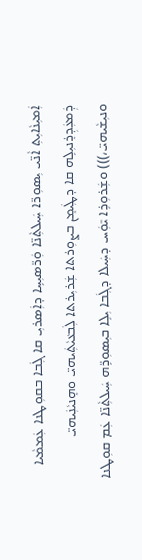ܐܲܡܝܼܢܵܐܝܼܬܼ ܐܵܢ̈ܝ ܝܼܣܘܼܪ̈ܐ ܚܲܝܠܬܼܵܢ̈ܐ ܘܲܪ̈ܣܝܼܚܹܐ ܕܐܲܣܪܝܼ ܩܐ ܓܲܒܐ ܒܩܘܼܛܢܐ ܥܲܡܡܵܝܐ ܕܲܡܥܲܕܼܪܸܢܝܼܠܹܗ ܩܐ ܕܛܲܝܡܸܢ ܒܨܘܼܪܬܐ ܫܲܪܝܼܪܬܐ ܠܲܒܥܵܝܵܬܲܝܗܝ̈ ܘܗܸܢܝܵܢܲܝܗܝ̈ ܘܢܝܼܫܵܝܗܝ̈،))) ܘܫܲܪܘܼܪܹܐ ܝ̄ܘܲܚ ܕܚܲܝܠܐ ܕܓܲܒܐ ܝܼܠܹܐ ܒܝܼܣܘܼܪܹ̈ܗ ܚܲܝܠܬܼܵܢ̈ܐ ܥܲܡ ܩܘܼܛܢܐ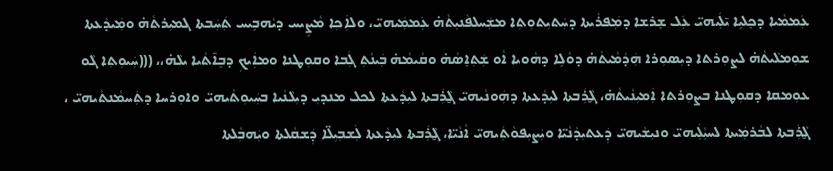ܥܲܡܡܵܝܐ ܕܟܸܠܝܹܐ ܝ̄ܠܲܝܗܝ̈ ܥܲܠ ܫܸܪܫܐ ܕܡܲܦܪܵܝܬܐ ܕܚܲܬܝܼܬܘܼܬܼܐ ܡܫܲܚܠܦܵܢܝܼܬܵܗ̇ ܥܲܡܡܲܝܗܝ̈، ܘܠܐܲܟܼܐ ܡܵܨܹܝܚ ܕܝܵܗܒܹܝܚ ܬܲܚܲܒܬܐ ܓܡܝܼܪܬܵܗ̇ ܘܡܲܝܕܵܥܬܐ ܫܘܼܡܠܵܝܬܵܗ̇ ܠܨܘܼܪܬܐ ܕܝܼܣܘܼܪܐ ܗܲܕܵܡܵܝܬܵܗ̇ ܕܘܵܠܹܐ ܕܗܵܘܝܐ ܐܵܘ ܫܲܬܼܐܸܣܵܗ̇ ܘܩܵܝܡܵܗ̇ ܒܲܝܢܵܬܼ ܓܲܒܐ ܘܩܘܼܛܢܐ ܘܡܐܲܝܟܼ ܕܒܹܐ̄ܬܵܝܐ ܝܠܵܗ̇،، (((ܚܲܝܘܼܬܼܐ ܓܵܘ ܥܘܼܡܩܐ ܕܩܘܼܛܢܐ ܒܨܘܼܪܬܐ ܐܲܡܝܼܢܵܝܬܵܗ̇، ܓ̮ܵܪܲܒܬܐ ܠܝܼܕܵܥܬܐ ܕܗܲܘܢܵܝܗܝ̈ ܓ̮ܵܪܲܒܬܐ ܠܝܼܕܵܥܬܐ ܠܟܠ ܡܢܕܝܼ ܕܝܼܠܵܢܵܝܐ ܒܚܲܝܘܼܬܵܝܗܝ̈ ܘܐܘܼܪܚܐ ܕܬܲܚܡܵܢܬܵܝܗܝ̈ ، ܓ̮ܵܪܲܒܬܐ ܠܒܵܪܡܲܝܬܐ ܠܚܝܼܵܠܲܝܗܝ̈ ܘܢܝܼܫܵܝܗܝ̈ ܕܲܥܬܝܼܕܵܢܵܝ̈ܐ ܘܝܲܨܝܼܦܘܵܬܲܝܗܝ̈ ܐܵܢܵܝ̈ܐ، ܓ̮ܵܪܲܒܬܐ ܠܝܼܕܵܥܬܐ ܠܲܫܒܼܝܼܠ̈ܐ ܕܲܫܩܵܠܬܐ ܘܝܲܗܒܼܵܠܬܐ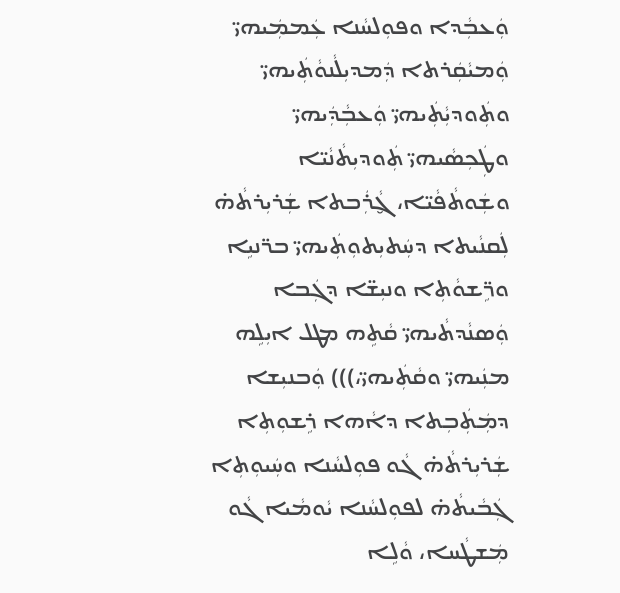ܘܲܥܒܼܵܕܐ ܘܦܘܼܠܚܵܢܐ ܥܲܡܡܲܝܗܝ̈ ܘܲܡܝܵܩܲܪܬܐ ܕܲܡܕܝܼܠܵܢܘܵܬܲܝܗܝ̈ ܘܬܲܘܕܝܼܵܬܲܝܗܝ̈ ܘܲܥܒܼܵܕܲܝܗܝ̈ ܘܛܲܟܼܣܵܝܗܝ̈ ܬܲܘܕܝܼܬܵܢܵܝ̈ܐ ܘܫܲܘܬܵܦܵܝ̈ܐ، ܓ̮ܵܪܲܒܬܐ ܫܲܪܝܼܪܬܵܗ̇ ܠܲܩܢܵܝܬܐ ܕܚܲܬܝܼܬܘܼܬܲܝܗܝ̈ ܒܪ̈ܢܝܹܐ ܘܪܹ̈ܫܘܵܬܼܐ ܘܢܝܼܫ̈ܐ ܕܓܲܒܐ ܘܲܣܢܵܕܬܵܝܗܝ̈ ܩܵܬܹܗ ܡܛܠ ܐܝܼܠܹܗ ܡܢܲܝܗܝ̈ ܘܩܵܬܲܝܗܝ̈،))) ܘܲܒܢܝܼܫܐ ܕܡܲܬܲܒܼܬܐ ܕܐܵܗܐ ܪܹܫܘܼܬܼܐ ܫܲܪܝܼܪܬܵܗ̇ ܓܵܘ ܦܘܼܠܚܵܢܐ ܘܚܲܝܘܼܬܼܐ ܓܲܒܵܝܬܵܗ̇ ܠܦܘܼܠܚܵܢܐ ܝܵܘܡܵܝܐ ܓܵܘ ܡܲܫܛܵܚܐ، ܘܵܠܹܐ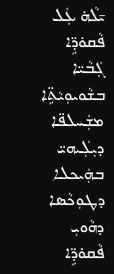ܝ̄ܠܵܗ̇ ܥܲܠ ܦܵܩܘ̇ܕܹ̈ܐ ܓܲܒܵܝ̈ܐ ܒܫܵܘܝܘܼܝܵܬܹ̈ܐ ܡܫܲܚܠܦ̈ܐ ܕܝܼܠܲܝܗܝ̈ ܒܗܲܝܟܠܐ ܕܛܘܼܟܵܣܐ ܕܗܵܘܝܼ ܦܵܩܘ̇ܕܹ̈ܐ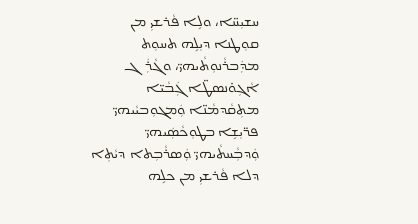ܚܫܝܼܚ̈ܐ، ܘܠܹܐ ܦܵܪܫܝܼ ܡܢ ܩܘܼܛܢܐ ܕܝܼܠܹܗ ܬܚܘܼܬ ܡܕܲܒܪܵܢܘܼܬܵܝܗܝ̈، ܘܓܵܪܲܓ ܐܵܓܼܘ̇ܢܣܛ̈ܐ ܓܲܒܵܝ̈ܐ ܡܬܼܩܵܕܡܵܢ̈ܐ ܘܲܡܓܘܼܒܝܵܝܗܝ̈ ܦܪ̈ܝܼܫܹܐ ܒܛܘܼܟܵܣܲܝܗܝ̈ ܘܲܕܒܼܵܚܬܵܝܗܝ̈ ܘܲܣܪܵܒܼܬܐ ܕܝܵܬܼܐ ܕܠܐ ܦܵܪܫܝܼ ܡܢ ܟܠܹܗ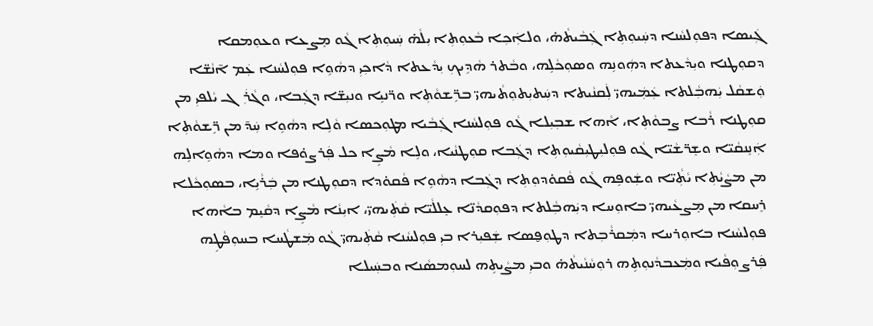ܓܲܝܣܐ ܕܦܘܼܠܚܵܢܐ ܕܚܲܝܘܼܬܼܐ ܓܲܒܵܝܬܵܗ̇، ܘܠܐܲܟܼܐ ܒܵܥܘܼܬܼܐ ܝܼܠܵܗ̇ ܚܲܝܘܼܬܼܐ ܓܵܘ ܡܸܨܥܐ ܘܥܘܼܡܩܐ ܕܩܘܼܛܢܐ ܘܝܼܕܵܥܬܐ ܕܗܲܘܢܹܗ ܘܣܘܼܟܵܠܹܗ، ܘܒܵܬܪ ܗܵܕܹܝܟܼ ܝܼܕܵܥܬܐ ܕܵܐܟܼܝܼ ܕܗܵܘܹܐ ܦܘܼܠܚܵܢܐ ܥܲܡ ܐ̄ܢܵܫ̈ܐ ܘܲܫܩܵܠ ܝܲܗܒܼܵܠܬܐ ܥܲܡܲܝܗܝ̈ ܠܲܩܢܵܝܬܐ ܕܚܲܬܝܼܬܘܼܬܵܝܗܝ̈ ܒܪܹ̈ܫܘܵܬܼܐ ܘܪ̈ܢܝܹܐ ܘܢܝܼܫ̈ܐ ܕܓܲܒܐ، ܘܓܵܪܲܓ ܝܵܠܦܝܼ ܡܢ ܩܘܼܛܢܐ ܪܵܒܐ ܨܒܘܵܬܼܐ، ܐܵܗܐ ܫܒܼܝܼܠܐ ܓܵܘ ܦܘܼܠܚܵܢܐ ܓܲܒܵܝܐ ܡܛܘܼܟܣܐ ܘܵܠܹܐ ܕܗܵܘܹܐ ܚܲܕ̄ ܡܢ ܪܹ̈ܫܘܵܬܼܐ ܐܲܢܸܢܩܵܝ̈ܐ ܘܫܸܪ̈ܫܵܝ̈ܐ ܓܵܘ ܦܘܼܠܝܼܛܝܼܩܵܝܘܼܬܼܐ ܕܓܲܒܐ ܩܘܼܛܢܵܝܐ، ܘܠܹܐ ܡܵܨܹܐ ܟܠ ܦܲܪܨܘ̇ܦܐ ܘܡܐ ܕܗܵܘܹܐܠܹܗ ܡܢ ܡܨܵܝܵܬܼܐ ܝܵܬܼܵܝ̈ܐ ܘܫܲܘܦܹܗ ܓܵܘ ܦܵܩܘ̇ܕܘܼܬܼܐ ܕܓܲܒܐ ܕܗܵܘܹܐ ܦܵܩܘ̇ܕܐ ܕܩܘܼܛܢܐ ܡܢ ܒܲܪܵܝܹܐ، ܒܣܘܼܟܵܠܐ ܪܸܚܩܐ ܡܢ ܡܸܨܥܵܝܗܝ̈ ܒܐܘܼܚܐ ܕܝܲܗܒܼܵܠܬܐ ܕܦܘܼܩܕܵܢ̈ܐ ܥܸܠܠܵܝ̈ܐ ܩܵܬܲܝܗܝ̈، ܐܝܼܢܵܐ ܡܵܨܹܐ ܕܩܵܝܸܡ ܒܐܵܗܐ ܦܘܼܠܚܵܢܐ ܒܐܘܼܪܚܐ ܕܡܲܩܪܵܒܼܬܐ ܕܛܘܼܦ̮ܣܐ ܫܲܦܝܼܪܐ ܒܝܼ ܦܘܼܠܚܵܢܐ ܩܵܬܲܝܗܝ̈ ܓܵܘ ܡܲܫܛܵܚܐ ܒܚܘܼܦܵܛܹܗ ܦܲܪܨܘܼܦܵܝܐ ܘܡܲܥܒܕܵܢܘܼܬܹܗ ܪܘܼܚܵܢܵܝܬܵܗ̇ ܘܒܝܼ ܡܨܵܝܬܹܗ ܠܚܘܼܡܣܵܢܐ ܘܒܚܲܝܠܐ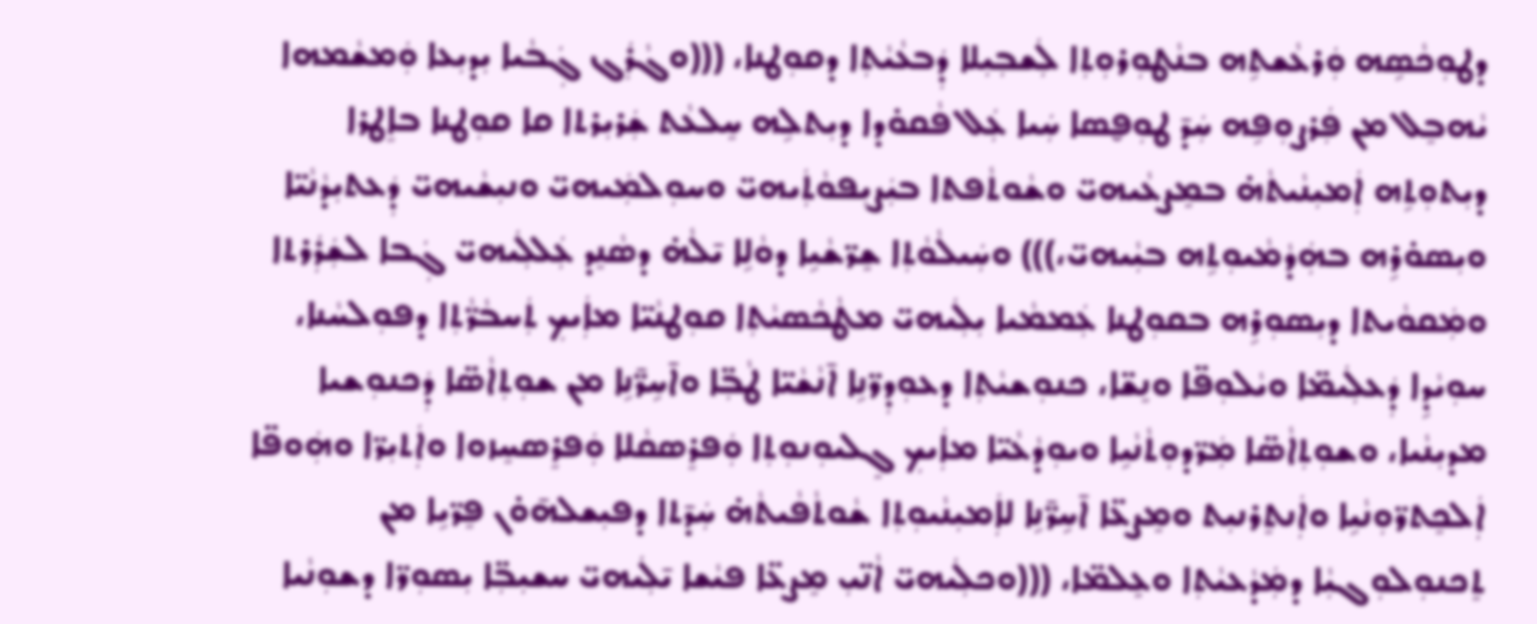ܕܛܘܼܟܵܣܹܗ ܘܲܪܥܵܫܬܹܗ ܒܢܵܛܘܼܪܘܼܬܼܐ ܠܲܫܒܼܝܼܠܐ ܕܲܒܥܵܝܵܬܼܐ ܕܩܘܼܛܢܐ، (((ܘܓܵܪܲܓ ܓܲܒܵܝܐ ܝܼܕܝܼܥܐ ܘܲܡܫܵܡܗܐ ܝܵܗܒܸܠ ܡܢ ܦܲܪܨܘܼܦܹܗ ܚܲܕ̄ ܛܘܼܦ̮ܣܐ ܚܲܝܐ ܥܲܠ ܦܵܩܘ̇ܕܐ ܕܝܼܬܠܹܗ ܚܸܠܥܵܬ ܫܲܪܝܼܪܬܐ ܩܐ ܩܘܼܛܢܐ ܒܐܸܛܪܐ ܕܝܼܬܘܼܬܹܗ ܐܲܡܝܼܢܵܝܬܵܗ̇ ܒܡܸܨܥܵܝܗܝ̈ ܘܫܵܘܬܵܦܬܐ ܒܝܲܨܝܼܦܘܵܬܲܝܗܝ̈ ܘܚܘܼܠܡܲܝܗܝ̈ ܘܢܝܼܫܵܝܗܝ̈ ܕܲܥܬܝܼܕܵܢܵܝ̈ܐ ܘܝܼܣܘ̇ܪܹܗ ܒܗܲܕܵܡܵܝܘܼܬܹܗ ܒܝܼܵܝܗܝ̈،))) ܘܚܲܝܠܵܘܵܬܼܐ ܫܸܪ̈ܫܵܝܹܐ ܕܘܵܠܹܐ ܝ̄ܠܵܗ̇ ܕܣܵܢܸܕ ܥܲܠܠܲܝܗܝ̈ ܓܲܒܐ ܠܫܲܪܲܪܬܐ ܘܡܲܩܘܵܝܬܐ ܕܝܼܣܘܼܪܹܗ ܒܩܘܼܛܢܐ ܥܲܡܡܵܝܐ ܝܼܠܲܝܗܝ̈ ܡܛܵܟܵܣܝܵܬܼܐ ܩܘܼܛܢܵܝ̈ܐ ܡܐܲܝܟܼ ܬܲܚܒܵܪ̈ܵܬܼܐ ܕܦܘܼܠܚܵܢܐ، ܚܘܼܝܵܕܹܐ ܕܲܥܠܲܝܡ̈ܐ ܘܝܵܠܘܼܦ̈ܐ ܘܢܸܫ̈ܐ، ܟܢܘܼܫܝܵܬܼܐ ܕܥܘܼܕܼܪ̈ܢܹܐ ܐ̄ܢܵܫܵܝ̈ܐ ܛܵܒܼ̈ܐ ܘܐ̄ܚܹܪ̈̄ܢܹܐ ܡܢ ܫܘܼܬܼܐܵܣ̈ܐ ܕܲܟܢܘܼܫܝܐ ܡܕܝܼܢܵܝܐ، ܘܫܘܼܬܼܐܵܣ̈ܐ ܡܲܪ̈ܕܘܼܬܵܢܵܝܹܐ ܘܝܘܼܕܵܥܵܝ̈ܐ ܡܐܲܝܟܼ ܓܸܠܝܘܼܢܘܼܬܼܐ ܘܲܦܪܸܣܩܵܠܐ ܘܲܦܪܸܣܚܸܙܘܐ ܘܐܲܬܝܼܪ̈ܐ ܘܗܲܘܦ̈ܐ ܐܲܠܟܸܬܪ̈ܘܼܢܵܝܹܐ ܘܐܲܢܬܸܪܢܝܼܬ ܘܡܸܨܥ̈ܐ ܐ̄ܚܹܪ̈̄ܢܹܐ ܠܐܲܡܝܼܢܵܝܘܼܬܼܐ ܫܵܘܬܵܦܵܝܬܵܗ̇ ܚܲܕ̄ܬܐ ܕܦܝܼܫܠܗ̄ܘ̇ܢ ܦܸܪ̈ܝܹܐ ܡܢ ܬܸܟܢܘܼܠܘܼܓܝܼܵܐ ܕܡܲܕܵܥܝܵܬܼܐ ܘܥܸܠܡ̈ܐ، (((ܘܟܠܲܝܗܝ̈ ܐܵܢ̈ܝܼ ܡܸܨܥ̈ܐ ܦܝܵܫܐ ܝ̄ܠܲܝܗܝ̈ ܚܫܝܼܒܼ̈ܐ ܝܼܣܘܼܪ̈ܐ ܕܫܘܼܢܵܝܐ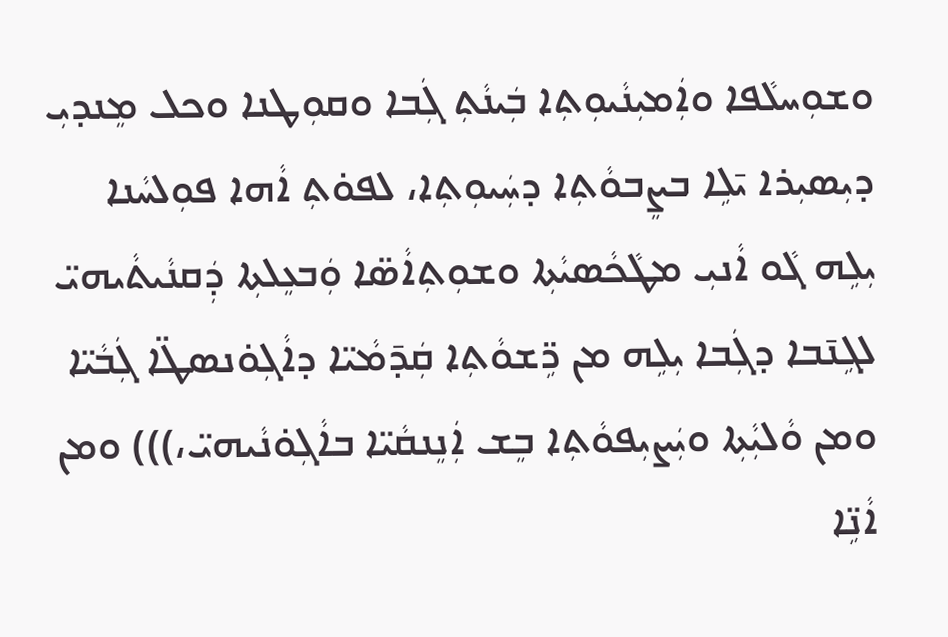ܘܫܘܼܚܠܵܦܐ ܘܐܲܡܝܼܢܵܝܘܼܬܼܐ ܒܲܝܢܵܬܼ ܓܲܒܐ ܘܩܘܼܛܢܐ ܘܟܠ ܡܸܢܕܝܼ ܕܝܼܣܝܼܪܐ ܝ̄ܠܹܐ ܒܨܸܒܘܵܬܼܐ ܕܚܲܝܘܼܬܼܐ، ܠܦܘ̇ܬܼ ܐܵܗܐ ܦܘܼܠܚܵܢܐ ܝܼܠܹܗ ܓܵܘ ܐܵܢܝܼ ܡܛܵܟܵܣܝܵܬܼܐ ܘܫܘܼܬܼܐܵܣ̈ܐ ܘܲܒܥܸܠܬܼܐ ܕܲܩܢܵܝܬܵܝܗܝ̈ ܠܓܹܢ̄ܒܐ ܕܓܲܒܐ ܝܼܠܹܗ ܡܢ ܪܹ̈ܫܘܵܬܼܐ ܩܲܕ̄ܡܵܝ̈ܐ ܕܐܵܓܼܘ̇ܢܣܛ̈ܐ ܓܲܒܵܝ̈ܐ ܘܡܢ ܘܵܠܝܼܵܬܼܐ ܘܝܲܨܝܼܦܘܵܬܼܐ ܒܸܫ ܐܲܢܸܢܩܵܝ̈ܐ ܒܐܵܓܼܘ̇ܢܵܝܗܝ̈،))) ܘܡܢ ܐܵܢܹ̈ܐ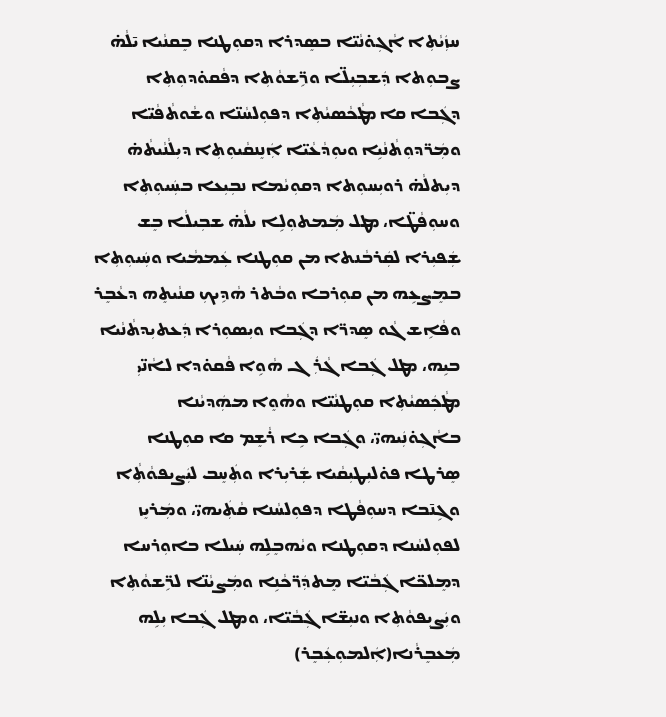ܚܙܲܝܵܬܼܐ ܐܵܓܼܘ̇ܢܵܝ̈ܐ ܒܣܸܕܪܐ ܕܩܘܼܛܢܐ ܒܸܩܢܵܝܐ ܝ̄ܠܵܗ̇ ܨܒܘܼܬܐ ܕܲܫܒܼܝܼܠ̈ܐ ܘܪܹ̈ܫܘܵܬܼܐ ܕܦܵܩܘ̇ܕܘܼܬܼܐ ܕܓܲܒܐ ܩܐ ܡܛܵܟܵܣܝܵܬܼܐ ܕܦܘܼܠܚܵܢ̈ܐ ܘܫܵܘܬܵܦܵܝ̈ܐ ܘܡܲܪ̈ܕܘܼܬܵܢܵܝܹܐ ܘܝܘܼܕܵܥܵܝ̈ܐ ܐܲܢܸܢܩܵܝܘܼܬܼܐ ܕܝܼܠܵܢܵܝܬܵܗ̇ ܕܝܼܬܠܵܗ̇ ܪܘܝܼܚܘܼܬܐ ܕܩܘܼܝܵܡܐ ܢܒܼܝܼܥܐ ܒܚܲܝܘܼܬܼܐ ܘܚܘܼܦܵܛ̈ܐ، ܡܛܠ ܡܲܡܬܘܼܠܹܐ ܝܠܵܗ̇ ܫܒܼܝܠܵܐ ܒܸܫ ܫܲܦܝܼܪܐ ܠܩܲܪܒܵܢܬܐ ܡܢ ܩܘܼܛܢܐ ܥܲܡܡܵܝܐ ܘܚܲܝܘܼܬܼܐ ܒܡܸܨܥܹܗ ܡܢ ܩܘܼܪܒܐ ܘܒܵܬܪ ܗܵܕܹܝܟܼ ܩܢܵܝܬܸܗ ܕܥܵܒܸܪ ܘܦܵܐܹܫ ܓܵܘ ܣܸܕܪ̈ܐ ܕܓܲܒܐ ܘܝܼܣܘܼܪܐ ܕܲܥܬܝܼܕܬܵܢܵܝܐ ܒܝܹܗ، ܡܛܠ ܓܲܒܐ ܓܵܪܲܓ ܗܵܘܹܐ ܦܵܩܘ̇ܕܐ ܠܐܵܢ̈ܝܼ ܡܛܵܟܲܣܝܵܬܼܐ ܩܘܼܛܢܵܝ̈ܐ ܘܗܵܘܸܐ ܡܗܲܕܝܵܢܐ ܒܐܵܓܼܘ̇ܢܲܝܗܝ̈، ܘܓܲܒܐ ܟܹܐ ܪܵܫܸܡ ܩܐ ܩܘܼܛܢܐ ܣܸܪܛܐ ܦܘ̇ܠܝܼܛܝܼܩܵܝܐ ܫܲܪܝܼܪܐ ܘܬܲܚܸܒ ܠܝܲܨܝܦܘܵܬܼܵܐ ܘܓܹܢ̄ܒܐ ܕܚܘܼܦܵܛܐ ܕܦܘܼܠܚܵܢܐ ܩܵܬܲܝܗܝ̈، ܘܡܲܪܝܸܙ ܠܦܘܼܠܚܵܢܐ ܕܩܘܼܛܢܐ ܘܝܵܗܒܸܠܹܗ ܚܲܝܠܐ ܒܐܘܼܪܚܐ ܕܡܸܠܟ̈ܐ ܓܲܒܵܝ̈ܐ ܡܸܬܕܲܪ̈ܟܵܢܹܐ ܘܡܲܨܝܵܢ̈ܐ ܠܪܹ̈ܫܘܵܬܼܐ ܘܝܲܨܝܼܦܘܵܬܼܐ ܘܢܝܼܫ̈ܐ ܓܲܒܵܝ̈ܐ، ܘܡܛܠ ܓܲܒܐ ܝܼܠܹܗ ܡܲܥܒܸܪܵܢܐ(ܐܲܠܡܘܼܥܲܒܸܪ)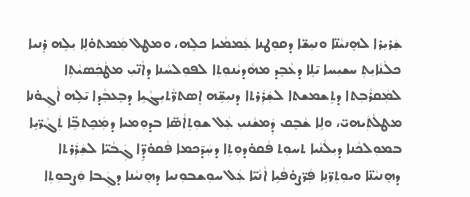ܫܲܪܝܼܪܐ ܠܗܸܢܝܵܢ̈ܐ ܘܢܝܼܫ̈ܐ ܕܩܘܼܛܢܐ ܥܲܡܡܵܝܐ ܟܠܹܗ، ܘܡܛܠ ܡܲܡܬܘ̇ܠܹܐ ܝܼܠܹܗ ܪܸܢܝܐ ܟܠܵܢܵܐܝܼܬܼ ܚܫܝܼܚܐ ܝ̄ܠܹܐ ܕܥܵܒܸܕ ܡܗܵܕܝܵܢܘܼܬܼܐ ܠܦܘܼܠܚܵܢܐ ܕܐܵܢ̈ܝܼ ܡܛܵܟܲܣܝܵܬܼܐ ܠܡܲܩܪܵܒܼܬܐ ܕܬܸܫܡܫܬܐ ܠܫܲܪܲܪܬܐ ܕܢܝܼܫܹ̈ܗ ܐܸܣܬܪ̈ܵܬܝܼܓܵܝܹܐ ܕܒܸܥܒܼܵܕܐ ܝ̄ܠܹܗ ܐܵܓܼܘ̇ܢܐ ܡܛܠܵܬܲܝܗܝ̈، ܘܠܹܐ ܫܵܒܸܩ ܕܲܡܫܵܢܝܼ ܥܲܠ ܫܘܼܬܼܐܵܣ̈ܐ ܒܕܘܼܡܝܐ ܕܡܲܟܸܬܒܹ̈ܐ ܬܲܓܵܪ̈ܝܹܐ ܒܡܘܼܠܟܵܢܐ ܕܝܼܠܵܢܵܝܐ ܬܚܘܼܬ ܦܵܩܘ̇ܕܘܼܬܼܐ ܕܚܲܕ̄ܟܡܐ ܦܵܩܘ̇ܕܹ̈ܐ ܓܲܒܵܝ̈ܐ ܠܫܲܪܲܪܬܐ ܕܗܸܢܝܵܢ̈ܐ ܘܝܘܼܬܼܪ̈ܢܹܐ ܦܲܪ̈ܨܘ̇ܦܵܝܹܐ ܐܵܢܵܝ̈ܐ ܥܲܠ ܚܘܼܫܒܘܼܢܝܐ ܕܗܸܢܝܵܢܐ ܕܓܲܒܐ ܘܲܨܒܘܼܬܼܐ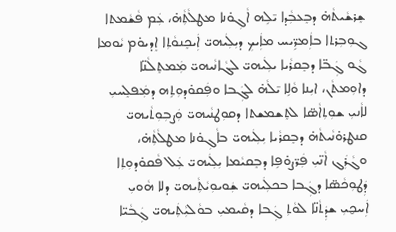ܫܸܪܫܵܝܬܵܗ̇ ܕܒܸܥܒܼܵܕܐ ܝ̄ܠܹܗ ܐܵܓܼܘ̇ܢܐ ܡܛܠܵܬܼܵܗ̇، ܥܲܡ ܦܵܫܵܡܬܐ ܓܘܼܒܼܪܬܐ ܒܐܲܡܪܹ̈ܝܚ ܡܐܲܝܟܼ ܕܝܼܠܲܝܗܝ̈ ܐܲܝܟܸܢܘܵܬܼܐ ܐܸܕܝܘ̇ܡ ܝܵܘܡܐ ܓܵܘ ܓܲܒ̈ܐ ܕܒܸܩܪܵܝܐ ܝܠܲܝܗܝ̈ ܠܓܵܐܢܵܝܗܝ̈ ܡܲܡܬܸܠܵܢ̈ܐ ܕܐܘܼܡܬܵܢ، ܐܝܼܢܐ ܘܵܠܹܐ ܝ̄ܠܵܗ̇ ܠܓܲܒܐ ܘܦܲܩܘ̇ܕܘܼܬܹܗ ܕܡܲܦܠܸܚܝܼ ܠܐܵܢܝܼ ܫܘܼܬܼܐܵܣ̈ܐ ܠܬܸܫܡܫܬܐ ܕܩܘܼܛܢܵܝܗܝ̈ ܘܲܨܒܼܘܼܬܵܝܗܝ̈ ܩܢܛܪܘ̇ܢܵܝܬܵܗ̇ ܕܒܸܩܪܵܝܐ ܝܼܠܲܝܗܝ̈ ܒܐܵܓܼܘ̇ܢܐ ܡܛܠܵܬܼܵܗ̇، ܘܓܵܪܲܓ ܐܵܢ̈ܝܼ ܦܲܪ̈ܨܘ̇ܦܹܐ ܕܒܸܩܝܵܡܐ ܝܼܠܲܝܗܝ̈ ܥܲܠ ܦܵܩܘ̇ܕܘܼܬܼܐ ܕܲܛܘܼܟܵܣ̈ܐ ܕܓܲܒܐ ܒܟܠܲܝܗܝ̈ ܫܲܘܝܘܼܝܵܬܼܵܝܗܝ̈ ܕܠܐ ܗܵܘܝܼ ܐܲܚܟ̮ܝܼ ܫܕܲܬܵܢ̈ܐ ܠܘܵܬܼ ܓܲܒܐ ܕܩܵܝܡܝܼ ܒܘܵܠܝܼܵܬܲܝܗܝ̈ ܓܲܒܵܝ̈ܐ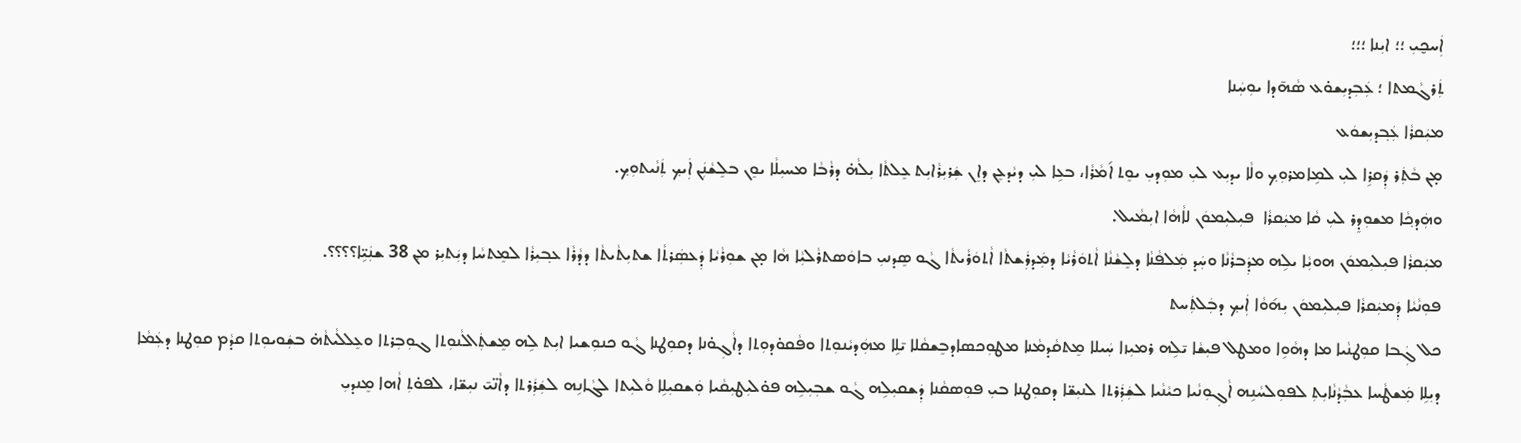ܐܲܚܟ̮ܝܼ ؛؛ ܐܝܼܢܐ ؛؛؛
ܬܲܪܓܵܡܬܐ ؛ ܥܲܒܼܕܝܼܫܘ̇ܥ ܣܵܗ̄ܕܐ ܝܘܼܚܲܢܐ
ܡܝܲܩܪܵܐ ܥܲܒ݂ܕܝܼܫܘܿܥ
ܡ̣ܢ ܒܵܬܲܪ ܕܲܩܪܹܐ ܠܝܼ ܠܡܹܐܡܪܘܼܟ݂ ܘܠܵܐ ܝܕܝܼܥ ܠܝܼ ܡܘܼܕܝܼ ܝܘܸܬ ܐ݇ܡܵܪܵܐ، ܒܥܹܐ ܠܝܼ ܕܝܵܕܥܸܢ ܕܐܸܢ ܫܲܪܝܼܪܵܐܝܼܬ ܥܸܠܬܵܐ ܝܼܠܵܗ̇ ܕܪܵܒܵܐ ܡܚܝܼܠܵܐ ܝܘܸܢ ܒܠܸܫܵܢܲܢ ܐܲܝܟ݂ ܬܲܢܵܝܬܘܼܟ݂.
ܘܗܲܕܟ݂ܵܐ ܡܫܘܼܕܸܪ ܠܝܼ ܩܵܐ ܡܝܲܩܪܵܐ  ܦܝܼܠܝܼܡܘܿܢ ܠܐܵܗܵܐ ܐܝܼܡܵܝܠ.
ܡܝܲܩܪܵܐ ܦܝܼܠܝܼܡܘܿܢ ܗܘܝܼܵܐ ܝܠܹܗ ܡܕܲܒܪܵܢܵܐ ܘܚܲܕ ܡܲܠܦܵܢܵܐ ܕܠܸܫܵܢܵܐ ܐܵܬܘܿܪܵܝܵܐ ܕܡܲܕܪܲܫܬܵܐ ܐܵܬܘܿܪܵܝܬܵܐ ܓܵܘ ܣܸܕܢܝܼ ܒܐܘܿܣܬܪܵܠܝܼܵܐ ܗܵܐ ܡ̣ܢ ܫܘܼܪܵܝܵܐ ܕܲܥܣܲܪܬܵܐ ܫܬܝܼܬܵܝܬܵܐ ܕܕܵܪܵܐ ܥܒ݂ܝܼܪܵܐ ܠܡܸܬܚܵܐ ܕܝܲܬܝܼܪ ܡ݂ܢ 38 ܫܢܲܝܹ̈ܐ؟؟؟؟.
ܦܘܼܢܵܝܵܐ ܕܲܡܝܲܩܪܵܐ ܦܝܼܠܝܼܡܘܿܢ ܝܼܗ݇ܘܵܐ ܐܲܝܟ݂ ܕܒܲܠܬܲܚܬ
ܟܠ ܓܲܒܐ ܩܘܼܛܢܵܝܐ ܡܐ ܕܗܵܘܹܐ ܘܡܛܠ ܦܝܼܫܵܐ ܝ̄ܠܹܗ ܪܡܝܼܙܐ ܚܲܝܠܐ ܡܸܬܩܵܕܡܵܢܐ ܡܛܘܼܟܣܐܕܒܸܫܩܵܠܐ ܝ̄ܠܹܐ ܡܗܲܕܝܵܢܘܼܬܐ ܘܦܵܩܘ̇ܕܘܼܬܐ ܕܐܵܓܼܘ̇ܢܐ ܕܩܘܼܛܢܐ ܓܵܘ ܟܢܘܼܫܝܐ ܐܝܼܬ ܠܹܗ ܡܸܫܬܲܐܠܵܢܘܼܬܐ ܓܘܼܒܼܪܬܐ ܘܥܸܠܠܵܝܬܵܗ̇ ܒܫܲܘܝܘܼܬܐ ܩܕܵܡ ܩܘܼܛܢܐ ܕܥܲܡܵܐ ܕܝܼܠܹܐ ܡܲܫܛܵܚܐ ܥܒܼܵܕܵܢܵܐܝܼܬܼ ܠܦܘܼܠܚܵܢܹܗ ܐܵܓܼܘܼܢܵܝܐ ܟܝܵܢܵܝܐ ܠܫܲܪܲܪܬܐ ܠܢܝܼܫ̈ܐ ܕܩܘܼܛܢܐ ܒܝܼ ܦܘܼܣܩܵܢܐ ܕܲܫܩܝܼܠܹܗ ܓܵܘ ܫܒܼܝܼܠܹܗ ܦܘ̇ܠܝܼܛܝܼܩܵܝܐ ܘܲܫܩܝܼܠܹܐ ܘܵܠܝܼܬܐ ܠܓܵܐܢܹܗ ܠܫܲܪܲܪܬܐ ܕܐܵܢ̈ܝ̄ ܢܝܼܫ̈ܐ، ܠܦܘ̇ܬܼ ܐܵܗܐ ܡܸܢܕܝܼ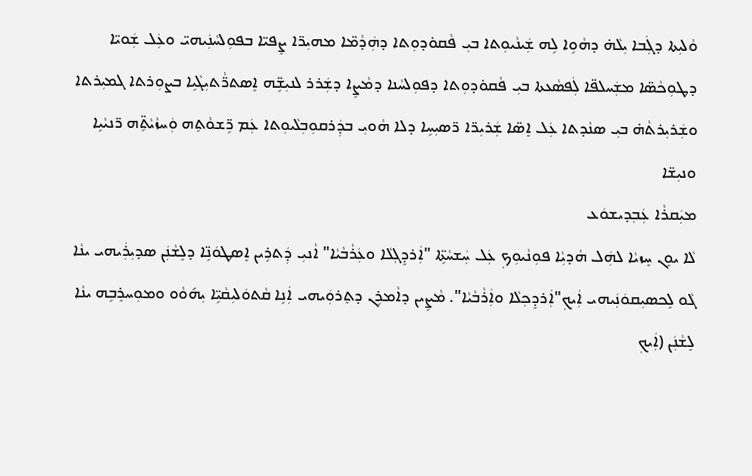ܘܵܠܝܼܬܐ ܕܓܲܒܐ ܝܼܠܵܗ̇ ܕܗܵܘܹܐ ܠܹܗ ܫܲܝܢܵܝܘܼܬܐ ܒܝܼ ܦܵܩܘ̇ܕܘܼܬܐ ܕܗܲܕܵܡ̈ܐ ܡܗܝܼܪ̈ܐ ܨܸܦܝ̈ܐ ܒܦܘܼܠܚܵܢܲܝܗܝ̈ ܘܥܲܠ ܫܲܘܝ̈ܐ ܕܛܘܼܟܵܣ̈ܐ ܡܫܲܚܠܦ̈ܐ ܠܲܦܣܵܥܬܐ ܒܝܼ ܦܵܩܘ̇ܕܘܼܬܐ ܕܦܘܼܠܚܵܢܐ ܕܡܵܨܹܐ ܕܫܲܪܪ ܠܢܝܼܫܹ̈ܗ ܐܸܣܬܪ̈ܵܬܝܼܓܵܝܹܐ ܒܨܘܼܪܬܐ ܓܡܝܼܪܬܐ ܘܫܲܪܝܼܪܬܵܗ̇ ܒܝܼ ܣܢܵܕܬܐ ܥܲܠ ܐܸܣ̈ܐ ܫܲܪܝܼܪ̈ܐ ܪ̈ܣܝܼܚܹܐ ܕܠܐ ܗܵܘܝܼ ܒܕܲܪܩܘܼܒܼܠܵܝܘܼܬܐ ܥܲܡ ܪܹ̈ܫܘܵܬܹܗ ܘܲܚܙܵܝܵܬܹ̈ܗ ܪ̈ܢܝܵܝܹܐ ܘܢܝܼܫ̈ܐ
ܡܝܲܩܪܵܐ ܥܲܒ݂ܕܝܫܘܿܥ
ܠܵܐ ܝܘܸܢ ܚܸܙܝܵܐ ܠܗܲܠ ܗܵܕܝܼܵܐ ܦܘܼܢܵܝܘܼܟ݂ ܥܲܠ ܚܲܫܚܵܬܹ̈ܐ "ܐܲܪܕܸܓ݂ܠܵܐ ܘܥܲܪܵܒܵܝܵܐ" ܐܵܢܝܼ ܕܲܬܪܹܝܢ ܐܸܣܛܘܿܢܹ̈ܐ ܕܠܸܫܵܢܲܢ ܣܕܝܼܪܲܝܗܝ ܝܢܵܐ ܓܵܘ ܠܸܟܣܝܼܩܘܿܢܲܝܗܝ ܐܲܝܟ݂"ܐܲܪܕܸܟ݂ܠܵܐ ܘܐܲܪܵܒܵܝܵܐ". ܡܵܨܹܝܢ ܕܐܵܡܪܹܢ ܕܬܸܪܘܲܝܗܝ ܐܲܢܹܐ ܩܵܬܘܿܠܝܼܩܵܝܹ̈ܐ ܝܼܗ݇ܘܵܘ ܘܡܘܼܚܪܸܒܹܗ ܝܢܵܐ ܠܸܫܵܢܲܢ (ܐܲܝܟ݂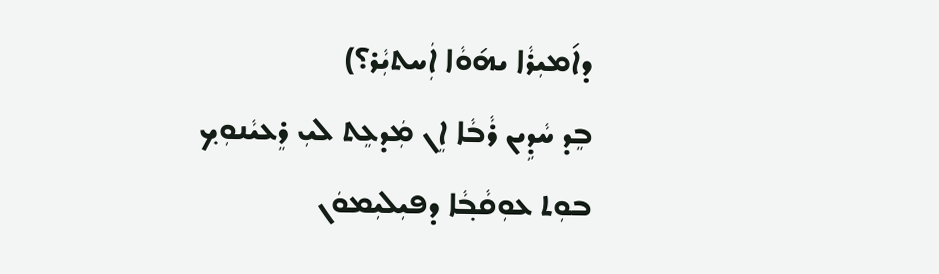ܕܐ݇ܡܝܼܪܵܐ ܝܗ݇ܘܵܐ ܐܲܚܬܝܼܵܪ؟)
ܒܸܕ ܚܵܕܹܝܢ ܪܵܒܵܐ ܐܸܢ ܡܲܕܥܸܬ ܠܝܼ ܪܸܥܝܵܢܘܼܟ݂ ܒܘܼܬ ܥܘܼܩܵܒ݂ܵܐ ܕܦܝܼܠܝܼܡܘܿܢ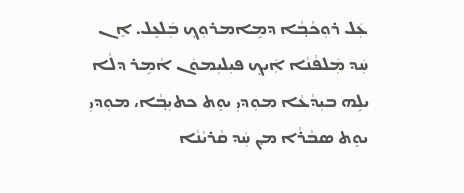ܥܲܠ ܪܘܼܟܵܒ݂ܵܐ ܕܡܹܐܡܪܘܼܟ݂ ܒܲܠܥܸܠ. ܐܸܢ ܚܲܕ ܡܲܠܦܵܢܵܐ ܐܲܝܟ݂ ܦܝܼܠܝܼܡܘܿܢ ܐܵܡܹܪ ܕܠܵܐ ܝܠܹܗ ܒܝܼܕܵܥܵܐ ܡܘܼܕܝܼ ܝܘܸܬ ܟܬܝܼܒ݂ܵܐ، ܡܘܼܕܝܼ ܝܘܸܬ ܣܒܵܪܵܐ ܡ݂ܢ ܚܲܕ ܩܵܪܝܵܢܵܐ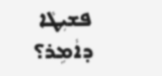ܦܫܝܼܛܵܐ ܕܐܵܡܹܪ؟